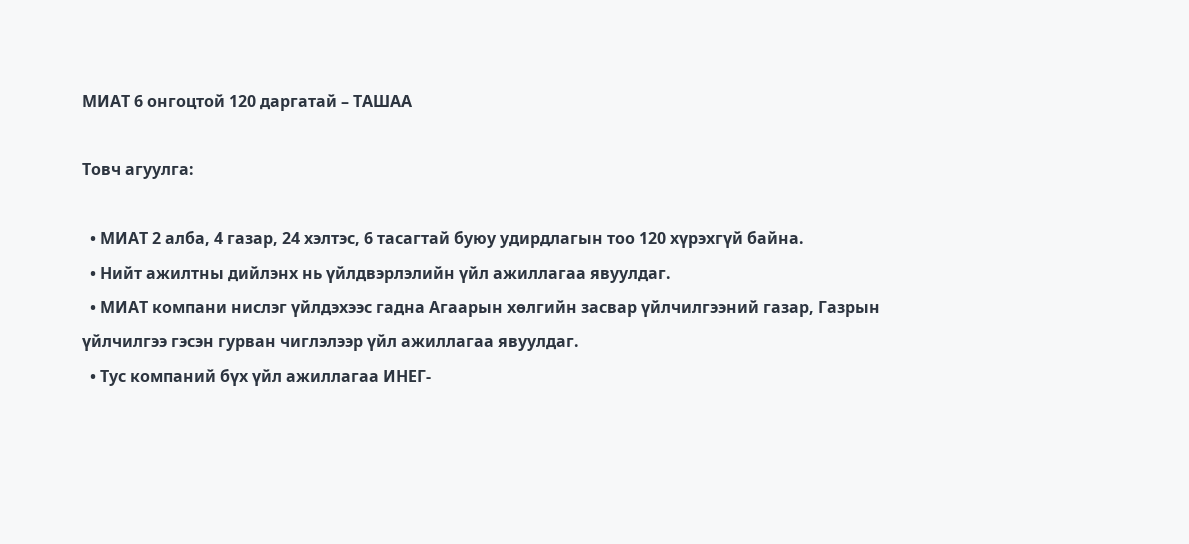МИАТ 6 онгоцтой 120 даргатай – ТАШАА

Товч агуулга:

  • МИАТ 2 алба, 4 газар, 24 хэлтэс, 6 тасагтай буюу удирдлагын тоо 120 хүрэхгүй байна.
  • Нийт ажилтны дийлэнх нь үйлдвэрлэлийн үйл ажиллагаа явуулдаг.
  • МИАТ компани нислэг үйлдэхээс гадна Агаарын хөлгийн засвар үйлчилгээний газар, Газрын үйлчилгээ гэсэн гурван чиглэлээр үйл ажиллагаа явуулдаг.
  • Тус компаний бүх үйл ажиллагаа ИНЕГ-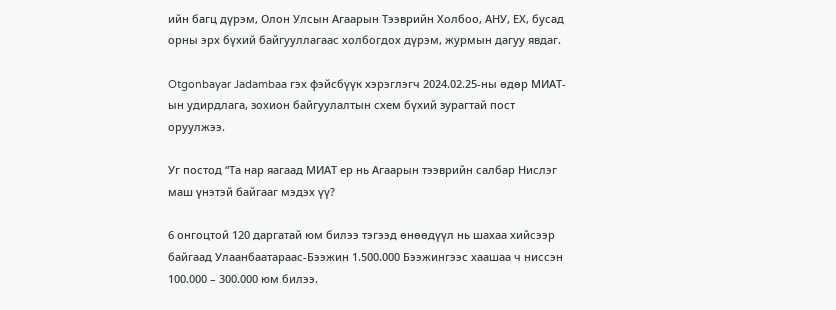ийн багц дүрэм, Олон Улсын Агаарын Тээврийн Холбоо, АНУ, ЕХ, бусад орны эрх бүхий байгууллагаас холбогдох дүрэм, журмын дагуу явдаг.

Otgonbayar Jadambaa гэх фэйсбүүк хэрэглэгч 2024.02.25-ны өдөр МИАТ-ын удирдлага, зохион байгуулалтын схем бүхий зурагтай пост оруулжээ.

Уг постод “Та нар яагаад МИАТ ер нь Агаарын тээврийн салбар Нислэг маш үнэтэй байгааг мэдэх үү?

6 онгоцтой 120 даргатай юм билээ тэгээд өнөөдүүл нь шахаа хийсээр байгаад Улаанбаатараас-Бээжин 1.500.000 Бээжингээс хаашаа ч ниссэн 100.000 – 300.000 юм билээ.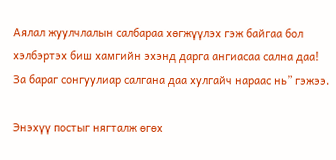Аялал жуулчлалын салбараа хөгжүүлэх гэж байгаа бол хэлбэртэх биш хамгийн эхэнд дарга ангиасаа сална даа! За бараг сонгуулиар салгана даа хулгайч нараас нь” гэжээ.

Энэхүү постыг нягталж өгөх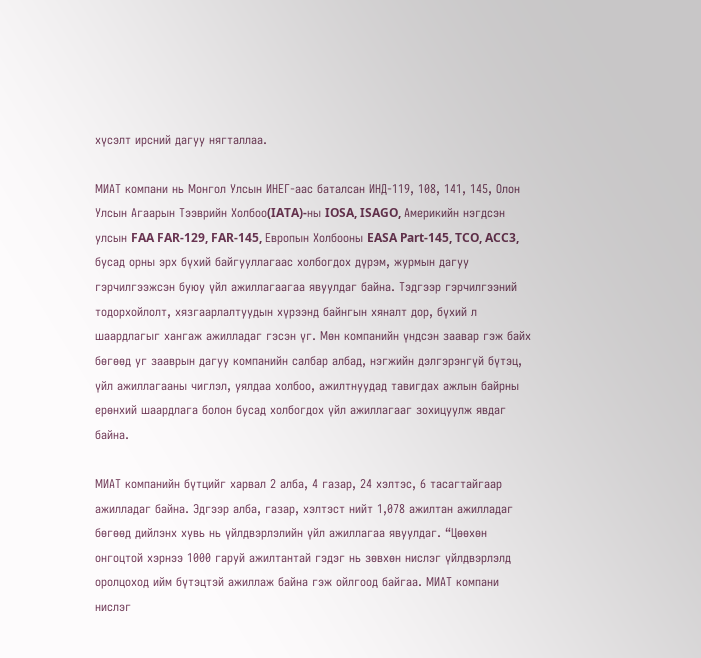хүсэлт ирсний дагуу нягталлаа.

МИАТ компани нь Монгол Улсын ИНЕГ-аас баталсан ИНД-119, 108, 141, 145, Олон Улсын Агаарын Тээврийн Холбоо(IATA)-ны IOSA, ISAGO, Америкийн нэгдсэн улсын FAA FAR-129, FAR-145, Европын Холбооны EASA Part-145, TCO, ACC3, бусад орны эрх бүхий байгууллагаас холбогдох дүрэм, журмын дагуу гэрчилгээжсэн буюу үйл ажиллагаагаа явуулдаг байна. Тэдгээр гэрчилгээний тодорхойлолт, хязгаарлалтуудын хүрээнд байнгын хяналт дор, бүхий л шаардлагыг хангаж ажилладаг гэсэн үг. Мөн компанийн үндсэн заавар гэж байх бөгөөд уг зааврын дагуу компанийн салбар албад, нэгжийн дэлгэрэнгүй бүтэц, үйл ажиллагааны чиглэл, уялдаа холбоо, ажилтнуудад тавигдах ажлын байрны ерөнхий шаардлага болон бусад холбогдох үйл ажиллагааг зохицуулж явдаг байна.

МИАТ компанийн бүтцийг харвал 2 алба, 4 газар, 24 хэлтэс, 6 тасагтайгаар ажилладаг байна. Эдгээр алба, газар, хэлтэст нийт 1,078 ажилтан ажилладаг бөгөөд дийлэнх хувь нь үйлдвэрлэлийн үйл ажиллагаа явуулдаг. “Цөөхөн онгоцтой хэрнээ 1000 гаруй ажилтантай гэдэг нь зөвхөн нислэг үйлдвэрлэлд оролцоход ийм бүтэцтэй ажиллаж байна гэж ойлгоод байгаа. МИАТ компани нислэг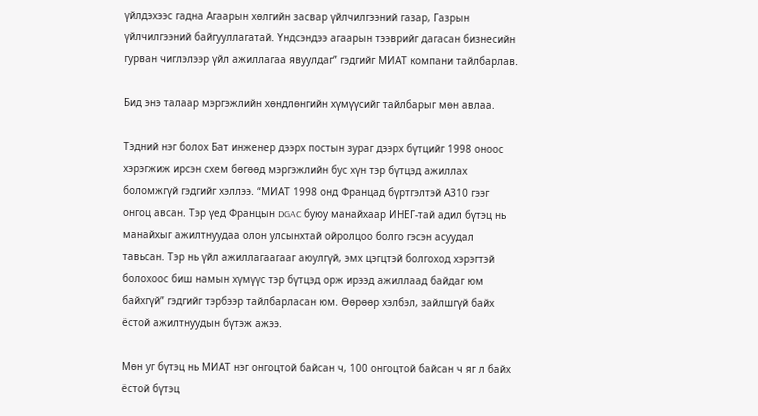үйлдэхээс гадна Агаарын хөлгийн засвар үйлчилгээний газар, Газрын үйлчилгээний байгууллагатай. Үндсэндээ агаарын тээврийг дагасан бизнесийн гурван чиглэлээр үйл ажиллагаа явуулдаг” гэдгийг МИАТ компани тайлбарлав.

Бид энэ талаар мэргэжлийн хөндлөнгийн хүмүүсийг тайлбарыг мөн авлаа.

Тэдний нэг болох Бат инженер дээрх постын зураг дээрх бүтцийг 1998 оноос хэрэгжиж ирсэн схем бөгөөд мэргэжлийн бус хүн тэр бүтцэд ажиллах боломжгүй гэдгийг хэллээ. “МИАТ 1998 онд Францад бүртгэлтэй А310 гээг онгоц авсан. Тэр үед Францын DGAC буюу манайхаар ИНЕГ-тай адил бүтэц нь манайхыг ажилтнуудаа олон улсынхтай ойролцоо болго гэсэн асуудал тавьсан. Тэр нь үйл ажиллагаагааг аюулгүй, эмх цэгцтэй болгоход хэрэгтэй болохоос биш намын хүмүүс тэр бүтцэд орж ирээд ажиллаад байдаг юм байхгүй” гэдгийг тэрбээр тайлбарласан юм. Өөрөөр хэлбэл, зайлшгүй байх ёстой ажилтнуудын бүтэж ажээ.

Мөн уг бүтэц нь МИАТ нэг онгоцтой байсан ч, 100 онгоцтой байсан ч яг л байх ёстой бүтэц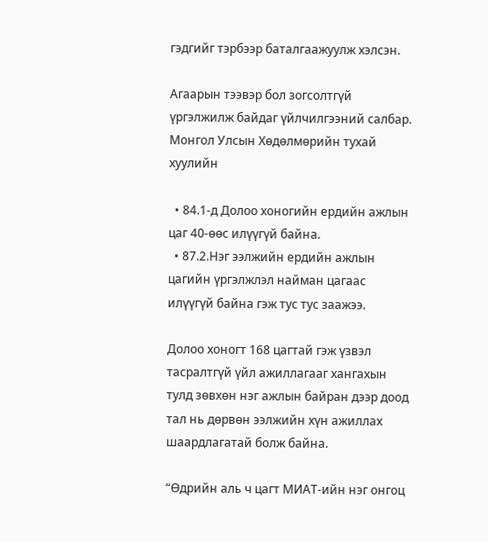гэдгийг тэрбээр баталгаажуулж хэлсэн.

Агаарын тээвэр бол зогсолтгүй үргэлжилж байдаг үйлчилгээний салбар. Монгол Улсын Хөдөлмөрийн тухай хуулийн

  • 84.1-д Долоо хоногийн ердийн ажлын цаг 40-өөс илүүгүй байна.
  • 87.2.Нэг ээлжийн ердийн ажлын цагийн үргэлжлэл найман цагаас илүүгүй байна гэж тус тус заажээ.

Долоо хоногт 168 цагтай гэж үзвэл тасралтгүй үйл ажиллагааг хангахын тулд зөвхөн нэг ажлын байран дээр доод тал нь дөрвөн ээлжийн хүн ажиллах шаардлагатай болж байна.

“Өдрийн аль ч цагт МИАТ-ийн нэг онгоц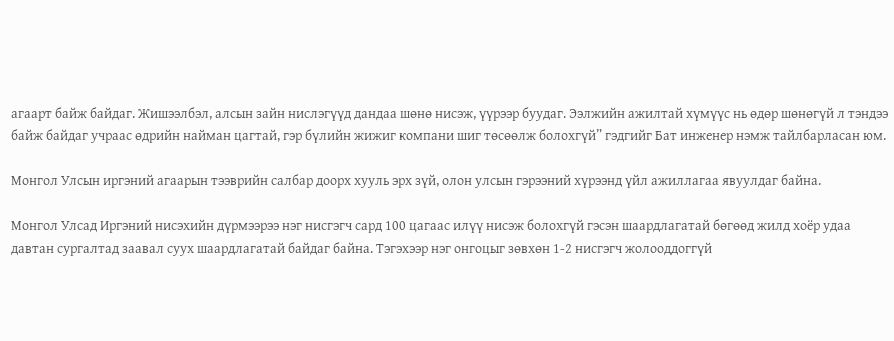агаарт байж байдаг. Жишээлбэл, алсын зайн нислэгүүд дандаа шөнө нисэж, үүрээр буудаг. Ээлжийн ажилтай хүмүүс нь өдөр шөнөгүй л тэндээ байж байдаг учраас өдрийн найман цагтай, гэр бүлийн жижиг компани шиг төсөөлж болохгүй” гэдгийг Бат инженер нэмж тайлбарласан юм.

Монгол Улсын иргэний агаарын тээврийн салбар доорх хууль эрх зүй, олон улсын гэрээний хүрээнд үйл ажиллагаа явуулдаг байна.

Монгол Улсад Иргэний нисэхийн дүрмээрээ нэг нисгэгч сард 100 цагаас илүү нисэж болохгүй гэсэн шаардлагатай бөгөөд жилд хоёр удаа давтан сургалтад заавал суух шаардлагатай байдаг байна. Тэгэхээр нэг онгоцыг зөвхөн 1-2 нисгэгч жолооддоггүй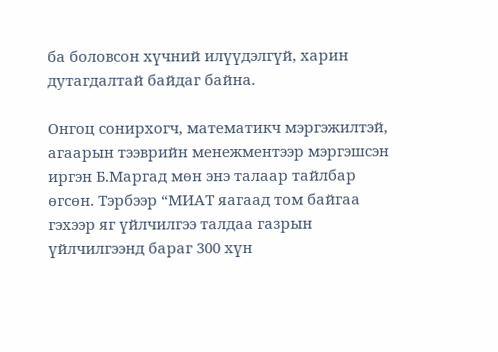ба боловсон хүчний илүүдэлгүй, харин дутагдалтай байдаг байна.

Онгоц сонирхогч, математикч мэргэжилтэй, агаарын тээврийн менежментээр мэргэшсэн иргэн Б.Маргад мөн энэ талаар тайлбар өгсөн. Тэрбээр “МИАТ яагаад том байгаа гэхээр яг үйлчилгээ талдаа газрын үйлчилгээнд бараг 300 хүн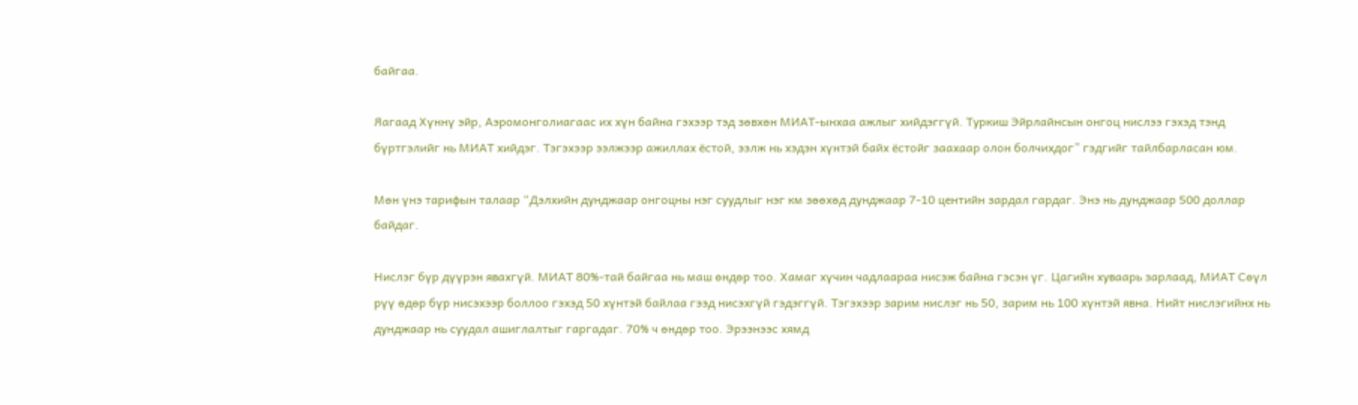байгаа.

Яагаад Хүннү эйр, Аэромонголиагаас их хүн байна гэхээр тэд зөвхөн МИАТ-ынхаа ажлыг хийдэггүй. Туркиш Эйрлайнсын онгоц нислээ гэхэд тэнд бүртгэлийг нь МИАТ хийдэг. Тэгэхээр ээлжээр ажиллах ёстой, ээлж нь хэдэн хүнтэй байх ёстойг заахаар олон болчихдог” гэдгийг тайлбарласан юм.

Мөн үнэ тарифын талаар “Дэлхийн дунджаар онгоцны нэг суудлыг нэг км зөөхөд дунджаар 7-10 центийн зардал гардаг. Энэ нь дунджаар 500 доллар байдаг.

Нислэг бүр дүүрэн явахгүй. МИАТ 80%-тай байгаа нь маш өндөр тоо. Хамаг хүчин чадлаараа нисэж байна гэсэн үг. Цагийн хуваарь зарлаад, МИАТ Сөүл рүү өдөр бүр нисэхээр боллоо гэхэд 50 хүнтэй байлаа гээд нисэхгүй гэдэггүй. Тэгэхээр зарим нислэг нь 50, зарим нь 100 хүнтэй явна. Нийт нислэгийнх нь дунджаар нь суудал ашиглалтыг гаргадаг. 70% ч өндөр тоо. Эрээнээс хямд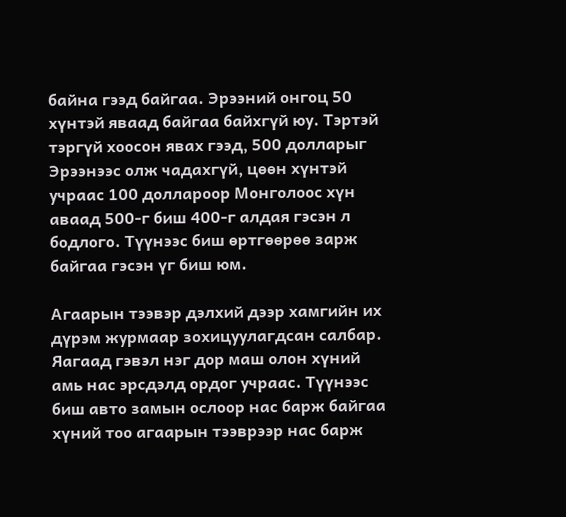байна гээд байгаа. Эрээний онгоц 50 хүнтэй яваад байгаа байхгүй юу. Тэртэй тэргүй хоосон явах гээд, 500 долларыг Эрээнээс олж чадахгүй, цөөн хүнтэй учраас 100 доллароор Монголоос хүн аваад 500-г биш 400-г алдая гэсэн л бодлого. Түүнээс биш өртгөөрөө зарж байгаа гэсэн үг биш юм.

Агаарын тээвэр дэлхий дээр хамгийн их дүрэм журмаар зохицуулагдсан салбар. Яагаад гэвэл нэг дор маш олон хүний амь нас эрсдэлд ордог учраас. Түүнээс биш авто замын ослоор нас барж байгаа хүний тоо агаарын тээврээр нас барж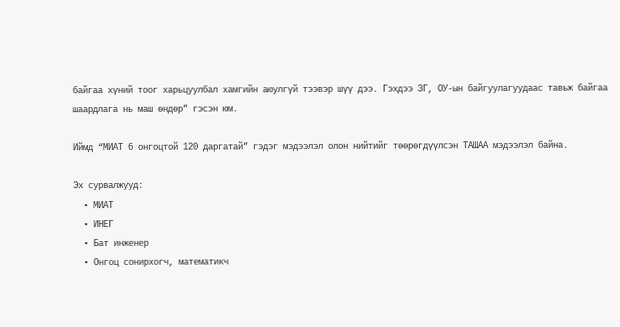байгаа хүний тоог харьцуулбал хамгийн аюулгүй тээвэр шүү дээ. Гэхдээ ЗГ, ОУ-ын байгуулагуудаас тавьж байгаа шаардлага нь маш өндөр” гэсэн юм.

Иймд “МИАТ 6 онгоцтой 120 даргатай” гэдэг мэдээлэл олон нийтийг төөрөгдүүлсэн ТАШАА мэдээлэл байна.

Эх сурвалжууд:
  • МИАТ
  • ИНЕГ
  • Бат инженер
  • Онгоц сонирхогч, математикч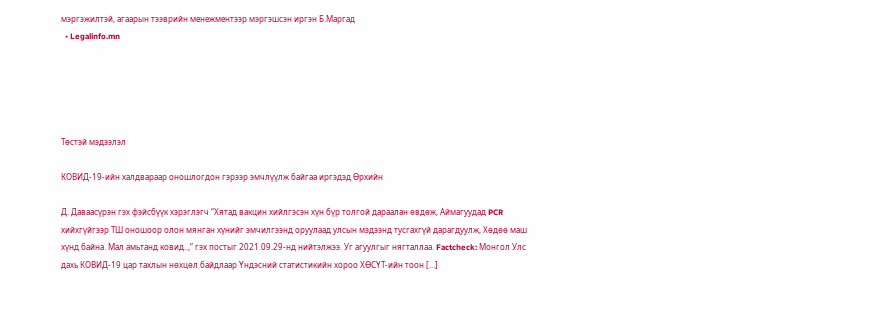мэргэжилтэй, агаарын тээврийн менежментээр мэргэшсэн иргэн Б.Маргад
  • Legalinfo.mn





Төстэй мэдээлэл

КОВИД-19-ийн халдвараар оношлогдон гэрээр эмчлүүлж байгаа иргэдэд Өрхийн

Д. Даваасүрэн гэх фэйсбүүк хэрэглэгч “Хятад вакцин хийлгэсэн хүн бүр толгой дараалан өвдөж, Аймагуудад PCR хийхгүйгээр ТШ оношоор олон мянган хүнийг эмчилгээнд оруулаад улсын мэдээнд тусгахгүй дарагдуулж, Хөдөө маш хүнд байна. Мал амьтанд ковид..,” гэх постыг 2021.09.29-нд нийтэлжээ. Уг агуулгыг нягталлаа. Factcheck: Монгол Улс дахь КОВИД-19 цар тахлын нөхцөл байдлаар Үндэсний статистикийн хороо ХӨСҮТ-ийн тоон […]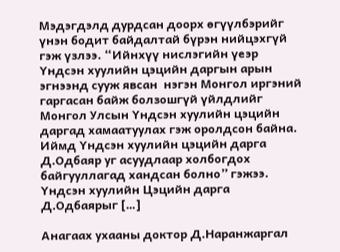Мэдэгдэлд дурдсан доорх өгүүлбэрийг үнэн бодит байдалтай бүрэн нийцэхгүй гэж үзлээ. “Ийнхүү нислэгийн үеэр Үндсэн хуулийн цэцийн даргын арын эгнээнд сууж явсан  нэгэн Монгол иргэний гаргасан байж болзошгүй үйлдлийг Монгол Улсын Үндсэн хуулийн цэцийн даргад хамаатуулах гэж оролдсон байна. Иймд Үндсэн хуулийн цэцийн дарга Д.Одбаяр уг асуудлаар холбогдох байгууллагад хандсан болно” гэжээ. Үндсэн хуулийн Цэцийн дарга Д.Одбаярыг […]

Анагаах ухааны доктор Д.Наранжаргал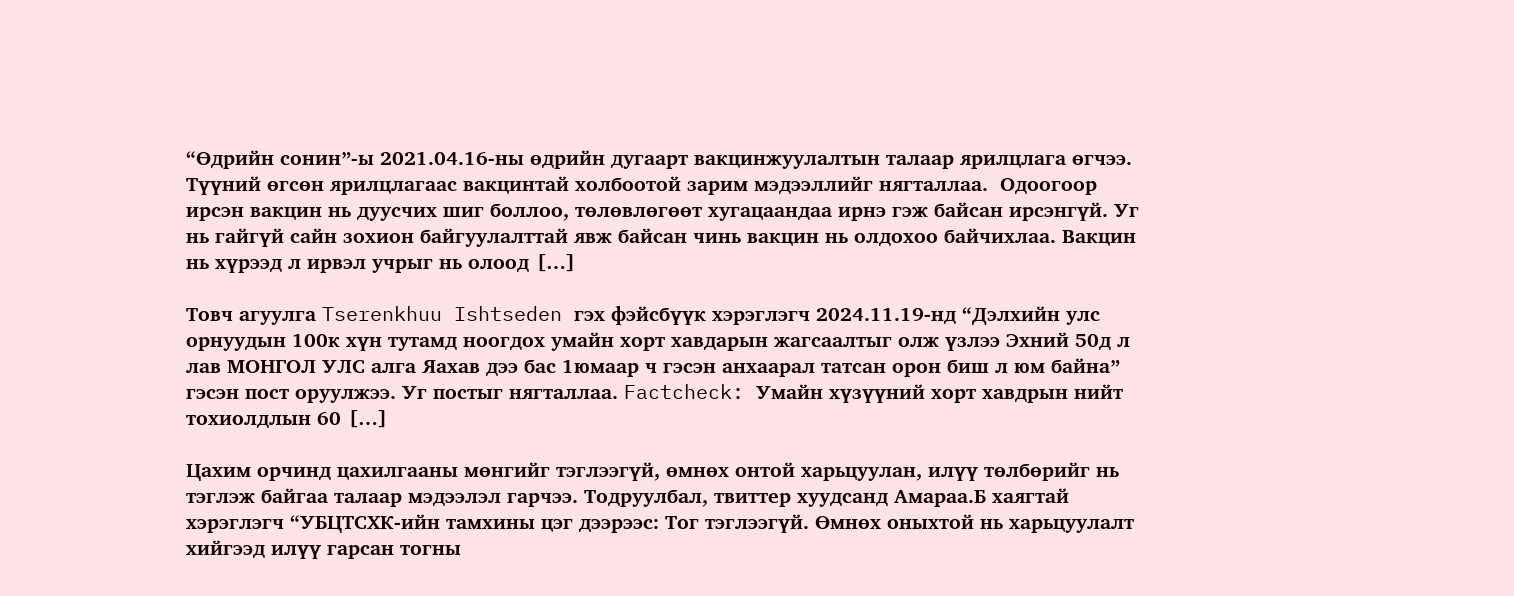“Өдрийн сонин”-ы 2021.04.16-ны өдрийн дугаарт вакцинжуулалтын талаар ярилцлага өгчээ. Түүний өгсөн ярилцлагаас вакцинтай холбоотой зарим мэдээллийг нягталлаа.  Одоогоор ирсэн вакцин нь дуусчих шиг боллоо, төлөвлөгөөт хугацаандаа ирнэ гэж байсан ирсэнгүй. Уг нь гайгүй сайн зохион байгуулалттай явж байсан чинь вакцин нь олдохоо байчихлаа. Вакцин нь хүрээд л ирвэл учрыг нь олоод […]

Товч агуулга Tserenkhuu Ishtseden гэх фэйсбүүк хэрэглэгч 2024.11.19-нд “Дэлхийн улс орнуудын 100к хүн тутамд ноогдох умайн хорт хавдарын жагсаалтыг олж үзлээ Эхний 50д л лав МОНГОЛ УЛС алга Яахав дээ бас 1юмаар ч гэсэн анхаарал татсан орон биш л юм байна” гэсэн пост оруулжээ. Уг постыг нягталлаа. Factcheck: Умайн хүзүүний хорт хавдрын нийт тохиолдлын 60 […]

Цахим орчинд цахилгааны мөнгийг тэглээгүй, өмнөх онтой харьцуулан, илүү төлбөрийг нь тэглэж байгаа талаар мэдээлэл гарчээ. Тодруулбал, твиттер хуудсанд Амараа.Б хаягтай хэрэглэгч “УБЦТСХК-ийн тамхины цэг дээрээс: Тог тэглээгүй. Өмнөх оныхтой нь харьцуулалт хийгээд илүү гарсан тогны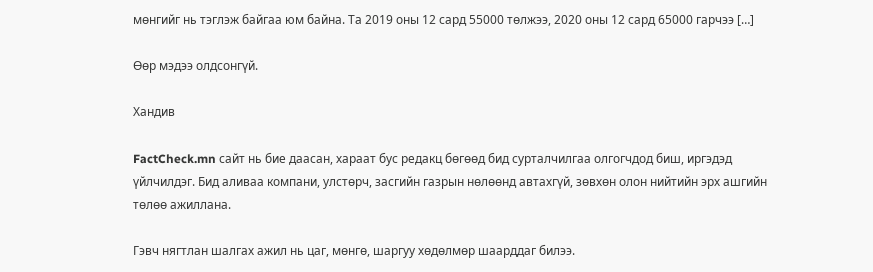мөнгийг нь тэглэж байгаа юм байна. Та 2019 оны 12 сард 55000 төлжээ, 2020 оны 12 сард 65000 гарчээ […]

Өөр мэдээ олдсонгүй.

Хандив

FactCheck.mn сайт нь бие даасан, хараат бус редакц бөгөөд бид сурталчилгаа олгогчдод биш, иргэдэд үйлчилдэг. Бид аливаа компани, улстөрч, засгийн газрын нөлөөнд автахгүй, зөвхөн олон нийтийн эрх ашгийн төлөө ажиллана.

Гэвч нягтлан шалгах ажил нь цаг, мөнгө, шаргуу хөдөлмөр шаарддаг билээ.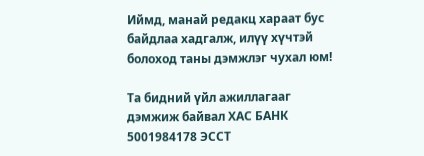Иймд, манай редакц хараат бус байдлаа хадгалж, илүү хүчтэй болоход таны дэмжлэг чухал юм!

Та бидний үйл ажиллагааг дэмжиж байвал ХАС БАНК 5001984178 ЭССТ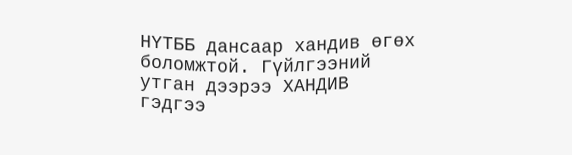НҮТББ дансаар хандив өгөх боломжтой. Гүйлгээний утган дээрээ ХАНДИВ гэдгээ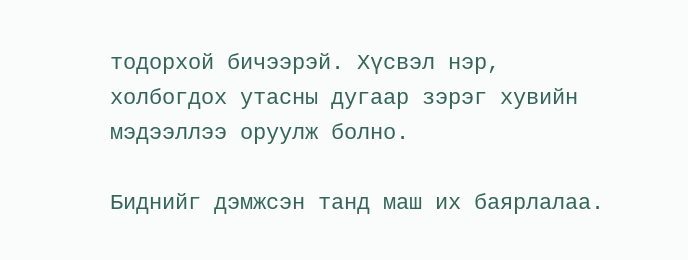тодорхой бичээрэй. Хүсвэл нэр, холбогдох утасны дугаар зэрэг хувийн мэдээллээ оруулж болно.

Биднийг дэмжсэн танд маш их баярлалаа.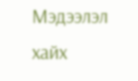Мэдээлэл хайх